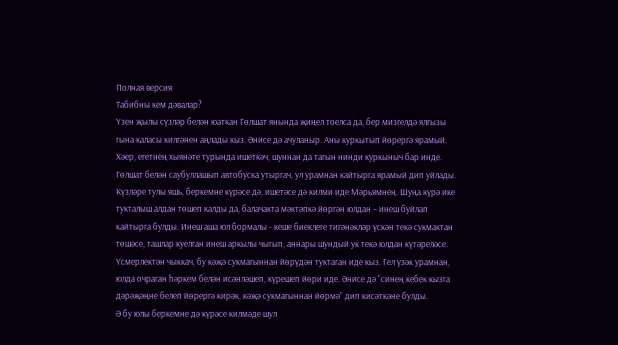Полная версия
Табибны кем дәвалар?
Үзен җылы сүзләр белән юаткан Гөлшат янында җиңел тоелса да, бер мизгелдә ялгызы гына каласы килгәнен аңлады кыз. Әнисе дә ачуланыр. Аны куркытып йөрергә ярамый. Хәер, егетнең хыянәте турында ишеткәч, шуннан да тагын нинди куркыныч бар инде.
Гөлшат белән саубуллашып автобуска утыргач, ул урамнан кайтырга ярамый дип уйлады. Күзләре тулы яшь, беркемне күрәсе дә, ишетәсе дә килми иде Мәрьямнең. Шуңа күрә ике тукталыш алдан төшеп калды да, балачакта мәктәпкә йөргән юлдан – инеш буйлап кайтырга булды. Инеш аша юл бормалы - кеше биеклеге тигәнәкләр үскән текә сукмактан төшәсе, ташлар куелган инеш аркылы чыгып, аннары шундый ук текә юлдан күтәреләсе. Үсмерлектән чыккач, бу кәҗә сукмагыннан йөрүдән туктаган иде кыз. Гел үзәк урамнан, юлда очраган һәркем белән исәнләшеп, күрешеп йөри иде. Әнисе дә “синең кебек кызга дәрәҗәңне белеп йөрергә кирәк, кәҗә сукмагыннан йөрмә” дип кисәткәне булды.
Ә бу юлы беркемне дә күрәсе килмәде шул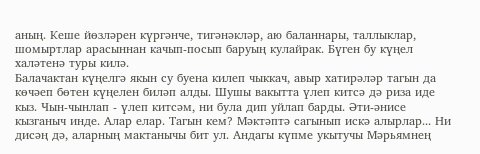аның. Кеше йөзләрен күргәнче, тигәнәкләр, аю баланнары, таллыклар, шомыртлар арасыннан качып-посып баруың кулайрак. Бүген бу күңел халәтенә туры килә.
Балачактан күңелгә якын су буена килеп чыккач, авыр хатирәләр тагын да көчәеп бөтен күңелен биләп алды. Шушы вакытта үлеп китсә дә риза иде кыз. Чын-чынлап - үлеп китсәм, ни була дип уйлап барды. Әти-әнисе кызганыч инде. Алар елар. Тагын кем? Мәктәптә сагынып искә алырлар... Ни дисәң дә, аларның мактанычы бит ул. Андагы күпме укытучы Мәрьямнең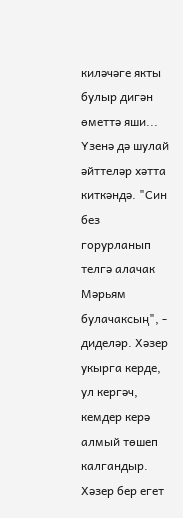киләчәге якты булыр дигән өметтә яши... Үзенә дә шулай әйттеләр хәтта киткәндә. "Син без горурланып телгә алачак Мәрьям булачаксың", - диделәр. Хәзер укырга керде, ул кергәч, кемдер керә алмый төшеп калгандыр. Хәзер бер егет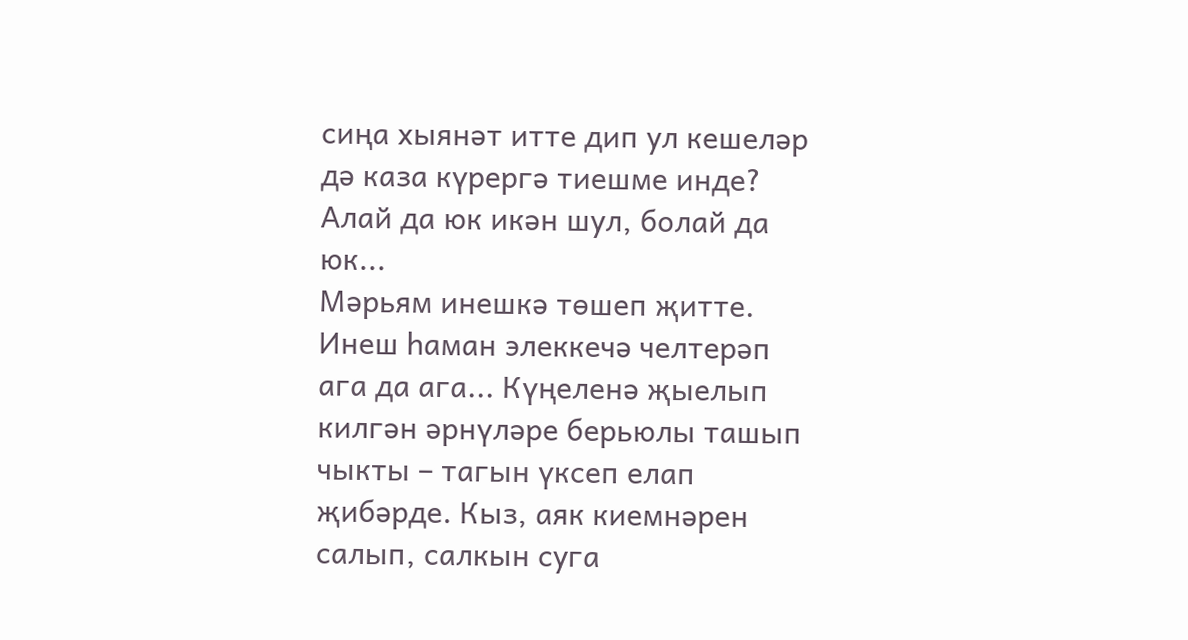сиңа хыянәт итте дип ул кешеләр дә каза күрергә тиешме инде? Алай да юк икән шул, болай да юк...
Мәрьям инешкә төшеп җитте. Инеш һаман элеккечә челтерәп ага да ага... Күңеленә җыелып килгән әрнүләре берьюлы ташып чыкты – тагын үксеп елап җибәрде. Кыз, аяк киемнәрен салып, салкын суга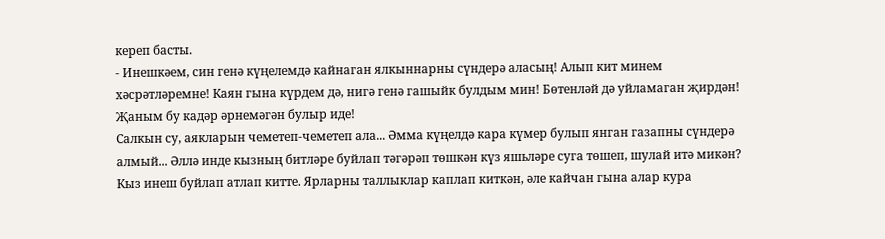кереп басты.
- Инешкәем, син генә күңелемдә кайнаган ялкыннарны сүндерә аласың! Алып кит минем хәсрәтләремне! Каян гына күрдем дә, нигә генә гашыйк булдым мин! Бөтенләй дә уйламаган җирдән! Җаным бу кадәр әрнемәгән булыр иде!
Салкын су, аякларын чеметеп-чеметеп ала... Әмма күңелдә кара күмер булып янган газапны сүндерә алмый... Әллә инде кызның битләре буйлап тәгәрәп төшкән күз яшьләре суга төшеп, шулай итә микән? Кыз инеш буйлап атлап китте. Ярларны таллыклар каплап киткән, әле кайчан гына алар кура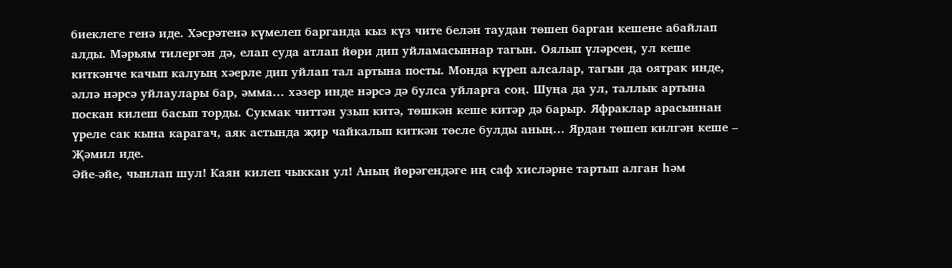биеклеге генә иде. Хәсрәтенә күмелеп барганда кыз күз чите белән таудан төшеп барган кешене абайлап алды. Мәрьям тилергән дә, елап суда атлап йөри дип уйламасыннар тагын. Оялып үләрсең, ул кеше киткәнче качып калуың хәерле дип уйлап тал артына посты. Монда күреп алсалар, тагын да оятрак инде, әллә нәрсә уйлаулары бар, әмма... хәзер инде нәрсә дә булса уйларга соң. Шуңа да ул, таллык артына поскан килеш басып торды. Сукмак читтән узып китә, төшкән кеше китәр дә барыр. Яфраклар арасыннан үреле сак кына карагач, аяк астында җир чайкалып киткән төсле булды аның... Ярдан төшеп килгән кеше – Җәмил иде.
Әйе-әйе, чынлап шул! Каян килеп чыккан ул! Аның йөрәгендәге иң саф хисләрне тартып алган һәм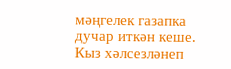мәңгелек газапка дучар иткән кеше. Кыз хәлсезләнеп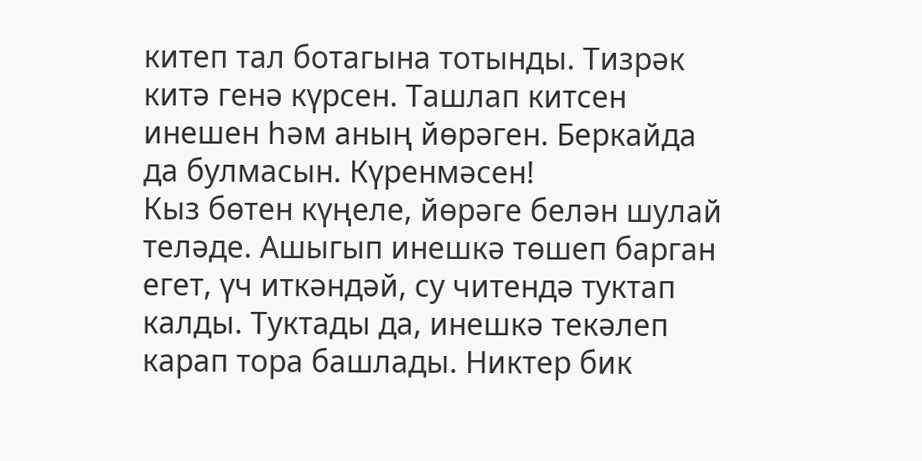китеп тал ботагына тотынды. Тизрәк китә генә күрсен. Ташлап китсен инешен һәм аның йөрәген. Беркайда да булмасын. Күренмәсен!
Кыз бөтен күңеле, йөрәге белән шулай теләде. Ашыгып инешкә төшеп барган егет, үч иткәндәй, су читендә туктап калды. Туктады да, инешкә текәлеп карап тора башлады. Никтер бик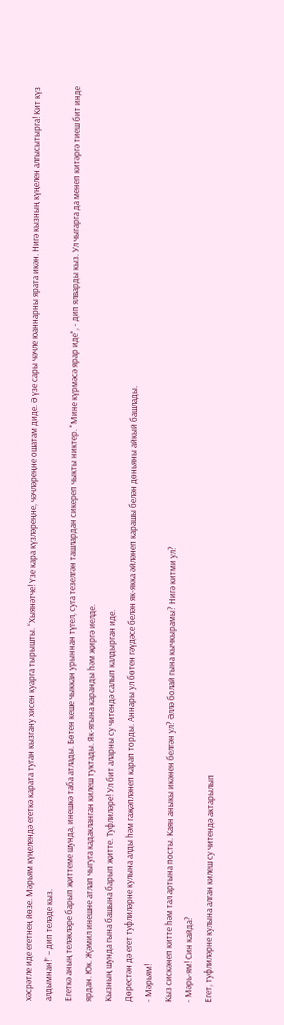хәсрәтле иде егетнең йөзе. Мәрьям күңелендә егеткә карата туган кызгану хисен куарга тырышты. “Хыянәтче! Үзе кара күзләреңне, чәчләреңне ошатам диде. Ә үзе сары чәчле юаннарны ярата икән. Нигә кызның күңелен алгысытырга! Кит күз алдымнан!” – дип теләде кыз.
Егеткә аның теләкләре барып җиттеме шунда, инешкә таба атлады. Бөтен кеше чыккан урыннан түгел, суга тезелгән ташлардан сикереп чыкты никтер. "Мине күрмәсә ярар иде", - дип ялварды кыз. Ул чыгарга да менеп китәргә тиеш бит инде ярдан. Юк. Җәмил инешне атлап чыгуга кадакланган килеш туктады. Як-ягына каранды һәм җиргә иелде.
Кызның шунда гына башына барып җитте. Туфлиләре! Ул бит аларны су читендә салып калдырган иде.
Дөрестән дә егет туфлиләрне кулына алды һәм гаҗәпләнеп карап торды. Аннары ул бөтен гәүдәсе белән як-якка әйләнеп карашы белән дөньяны айкый башлады.
- Мәрьям!
Кыз сискәнеп китте һәм тал артына посты. Каян аныкы икәнен белгән ул? Әллә болай гына кычкырамы? Нигә китми ул?
- Мәрь-ям! Син кайда?
Егет, туфлиләрне кулына алган килеш су читендә актарылып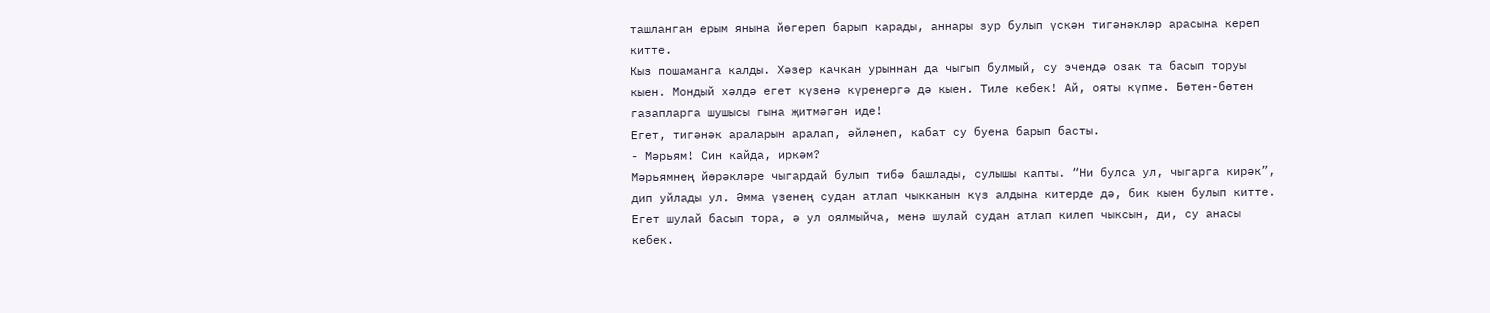ташланган ерым янына йөгереп барып карады, аннары зур булып үскән тигәнәкләр арасына кереп китте.
Кыз пошаманга калды. Хәзер качкан урыннан да чыгып булмый, су эчендә озак та басып торуы кыен. Мондый хәлдә егет күзенә күренергә дә кыен. Тиле кебек! Ай, ояты күпме. Бөтен-бөтен газапларга шушысы гына җитмәгән иде!
Егет, тигәнәк араларын аралап, әйләнеп, кабат су буена барып басты.
- Мәрьям! Син кайда, иркәм?
Мәрьямнең йөрәкләре чыгардай булып тибә башлады, сулышы капты. “Ни булса ул, чыгарга кирәк”, дип уйлады ул. Әмма үзенең судан атлап чыкканын күз алдына китерде дә, бик кыен булып китте. Егет шулай басып тора, ә ул оялмыйча, менә шулай судан атлап килеп чыксын, ди, су анасы кебек.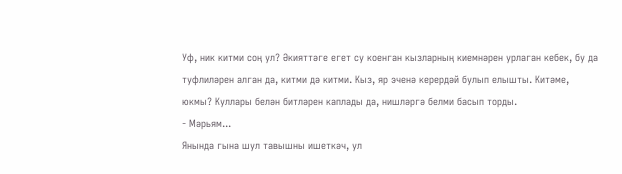Уф, ник китми соң ул? Әкияттәге егет су коенган кызларның киемнәрен урлаган кебек, бу да туфлиләрен алган да, китми дә китми. Кыз, яр эченә керердәй булып елышты. Китәме, юкмы? Куллары белән битләрен каплады да, нишләргә белми басып торды.
- Мәрьям...
Янында гына шул тавышны ишеткәч, ул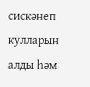сискәнеп кулларын алды һәм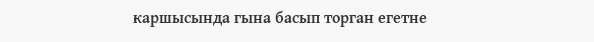каршысында гына басып торган егетне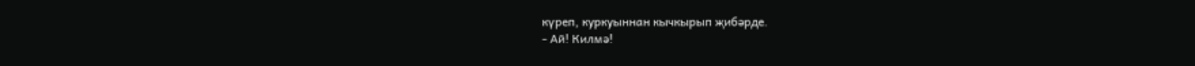күреп, куркуыннан кычкырып җибәрде.
- Ай! Килмә!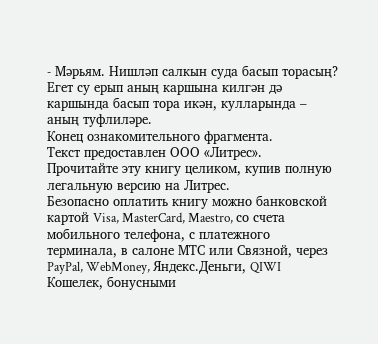- Мәрьям. Нишләп салкын суда басып торасың?
Егет су ерып аның каршына килгән дә каршында басып тора икән, кулларында – аның туфлиләре.
Конец ознакомительного фрагмента.
Текст предоставлен ООО «Литрес».
Прочитайте эту книгу целиком, купив полную легальную версию на Литрес.
Безопасно оплатить книгу можно банковской картой Visa, MasterCard, Maestro, со счета мобильного телефона, с платежного терминала, в салоне МТС или Связной, через PayPal, WebMoney, Яндекс.Деньги, QIWI Кошелек, бонусными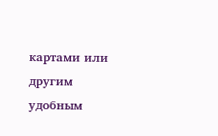картами или другим удобным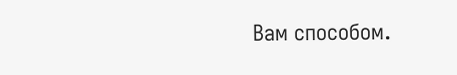Вам способом.